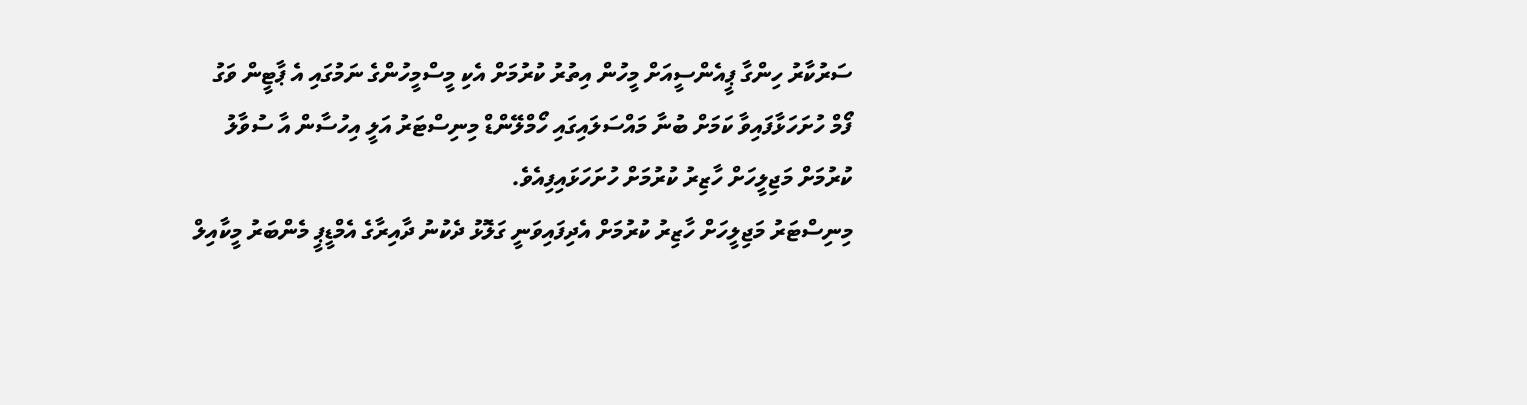ސަރުކާރު ހިންގާ ޕީއެންސީއަށް މީހުން އިތުރު ކުރުމަށް އެކި މީސްމީހުންގެ ނަމުގައި އެ ޕާޓީން ވަގު ފޯމް ހުށަހަޅާފައިވާ ކަމަށް ބުނާ މައްސަލައިގައި ހޯމްލޭންޑް މިނިސްޓަރު އަލީ އިހުސާން އާ ސުވާލު ކުރުމަށް މަޖިލީހަށް ހާޒިރު ކުރުމަށް ހުށަހަޅައިފިއެވެ.
މިނިސްޓަރު މަޖިލީހަށް ހާޒިރު ކުރުމަށް އެދިފައިވަނީ ގަލޮޅު ދެކުނު ދާއިރާގެ އެމްޑީޕީ މެންބަރު މީކާއިލް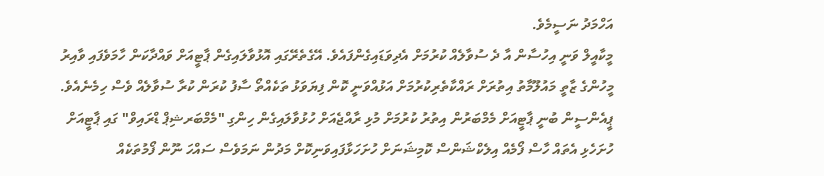އަހްމަދު ނަސީމެވެ.
މީކާއީލް ވަނީ އިހުސާން އާ ދެ ސުވާލެއް ކުރުމަށް އެދިވަޑައިގެންފައެވެ. އޭގެތެރޭގައި އޮޅުވާލައިގެން ޕާޓީއަށް ވައްދާކަން ހާމަވެފައި ވާއިރު މީހުންގެ ޒާތީ މައުލޫމާތު އިތުރަށް ރައްކާތެރިކުރުމަށް އަޅުއްވަނީ ކޮން ފިޔަވަޅު ތަކެއްތޯ ސާފު ކުރަން ކުރާ ސުވާލެއް ވެސް ހިމެނެއެވެ.
ޕީއެންސީން ބުނީ ޕާޓީއަށް މެމްބަރުން އިތުރު ކުރުމަށް މުޅި ރާއްޖެއަށް ހުޅުވާލައިގެން ހިންގި "މެމްބަރޝިޕް ޑްރައިވް" ގައި ޕާޓީއަށް ހުށަހެޅި އެތައް ހާސް ފޯމެއް އިލެކްޝަންސް ކޮމިޝަނަށް ހުށަހަޅާފައިވަނިކޮށް މަދުން ނަމަވެސް ސައްހަ ނޫން ފޯމުތަކެއް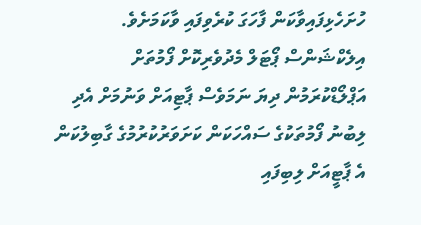ހުށަހެޅިފައިވާކަން ފާހަގަ ކުރެވިފައި ވާކަމަށެވެ.
އިލެކްޝަންސް ޕޯޓަލް މެދުވެރިކޮށް ފޯމުތަށް އަޕްލޯޑްކުރަމުން ދިޔަ ނަމަވެސް ޕާޓިއަށް ވަނުމަށް އެދި ލިބުނު ފޯމުތަކުގެ ސައްހަކަން ކަށަވަރުކުރުމުގެ ގާބިލުކަން އެ ޕާޓީއަށް ލިބިފައި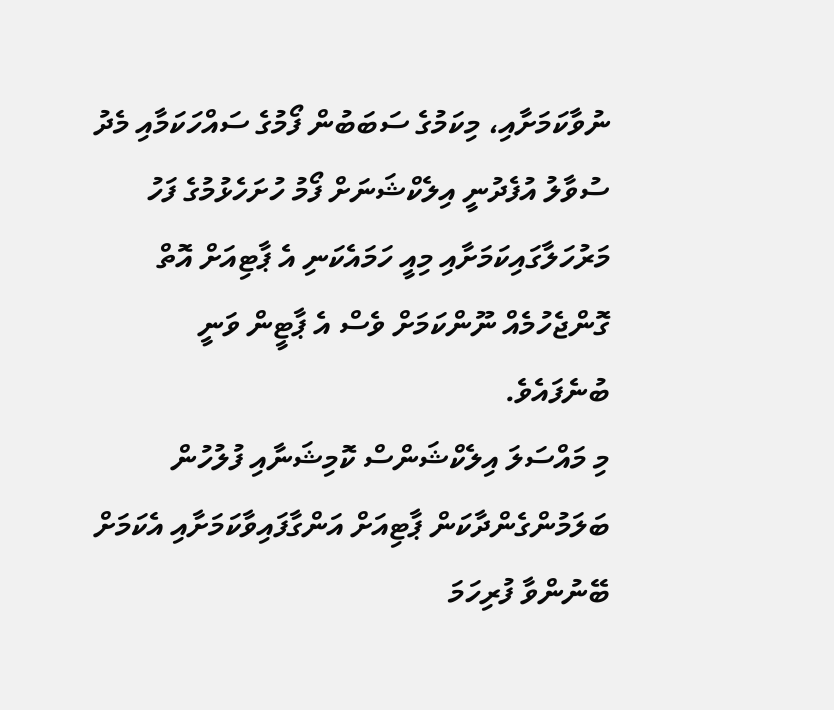ނުވާކަމަށާއި، މިކަމުގެ ސަބަބުން ފޯމުގެ ސައްހަކަމާއި މެދު ސުވާލު އުފެދުނީ އިލެކްޝަނަށް ފޯމު ހުށަހެޅުމުގެ ފަހު މަރުހަލާގައިކަމަށާއި މިއީ ހަމައެކަނި އެ ޕާޓިއަށް އޮތް ގޮންޖެހުމެއް ނޫންކަމަށް ވެސް އެ ޕާޓީން ވަނީ ބުނެފައެވެ.
މި މައްސަލަ އިލެކްޝަންސް ކޮމިޝަނާއި ފުލުހުން ބަލަމުންގެންދާކަން ޕާޓިއަށް އަންގާފައިވާކަމަށާއި އެކަމަށް ބޭނުންވާ ފުރިހަމަ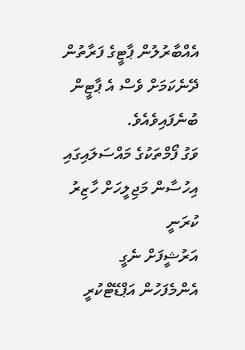އެއްބާރުލުން ޕާޓީގެ ފަރާތުން ދޭނެކަމަށް ވެސް އެ ޕާޓީން ބުނެފައިވެއެވެ.
ވަގު ފޯމްތަކުގެ މައްސަލައިގައި އިހުސާން މަޖިލީހަށް ހާޒިރު ކުރަނީ
އަރުޝީފަށް ނެގީ
އެންމެފަހުން އަޕްޑޭޓްކުރީ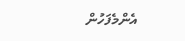އެންމެފަހުން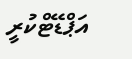އަޕްޑޭޓްކުރީ